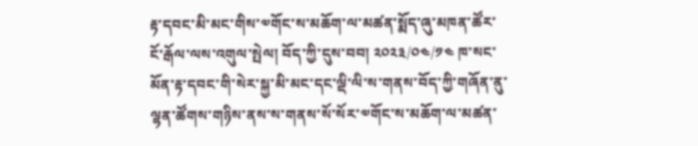རྟ་དབང་མི་མང་གིས་༧གོང་ས་མཆོག་ལ་མཚན་སྨོད་ཞུ་མཁན་ཚོར་ངོ་རྒོལ་ལས་འགུལ་སྤེལ། བོད་ཀྱི་དུས་བབ། ༢༠༢༣/༠༤/༡༤ ཁ་སང་མོན་རྟ་དབང་གི་སེར་སྐྱ་མི་མང་དང་ལྡི་ལི་ས་གནས་བོད་ཀྱི་གཞོན་ནུ་ལྷན་ཚོགས་གཉིས་ནས་ས་གནས་སོ་སོར་༧གོང་ས་མཆོག་ལ་མཚན་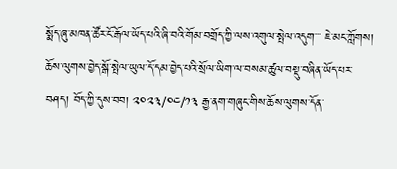སྨོད་ཞུ་མཁན་ཚོར་ངོ་རྒོལ་ཡོད་པའི་ཞི་བའི་གོམ་བགྲོད་ཀྱི་ལས་འགུལ་སྤེལ་འདུག་་་ ཇེ་མང་ཀློགས།
ཆོས་ལུགས་བྱེད་སྒོ་སྤེལ་ཡུལ་དོ་དམ་བྱེད་པའི་སྲོལ་ཡིག་ལ་བསམ་ཚུལ་བསྡུ་བཞིན་ཡོད་པར་བཤད། བོད་ཀྱི་དུས་བབ། ༢༠༢༣/༠༤/༡༣ རྒྱ་ནག་གཞུང་གིས་ཆོས་ལུགས་དོན་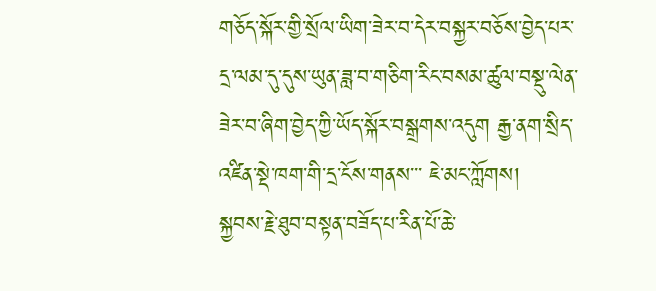གཅོད་སྐོར་གྱི་སྲོལ་ཡིག་ཟེར་བ་དེར་བསྐྱར་བཅོས་བྱེད་པར་དྲ་ལམ་དུ་དུས་ཡུན་ཟླ་བ་གཅིག་རིང་བསམ་ཚུལ་བསྡུ་ལེན་ཟེར་བ་ཞིག་བྱེད་ཀྱི་ཡོད་སྐོར་བསྒྲགས་འདུག རྒྱ་ནག་སྲིད་འཛིན་སྡེ་ཁག་གི་དྲ་ངོས་གནས་་་ ཇེ་མང་ཀློགས།
སྐྱབས་རྗེ་ཐུབ་བསྟན་བཟོད་པ་རིན་པོ་ཆེ་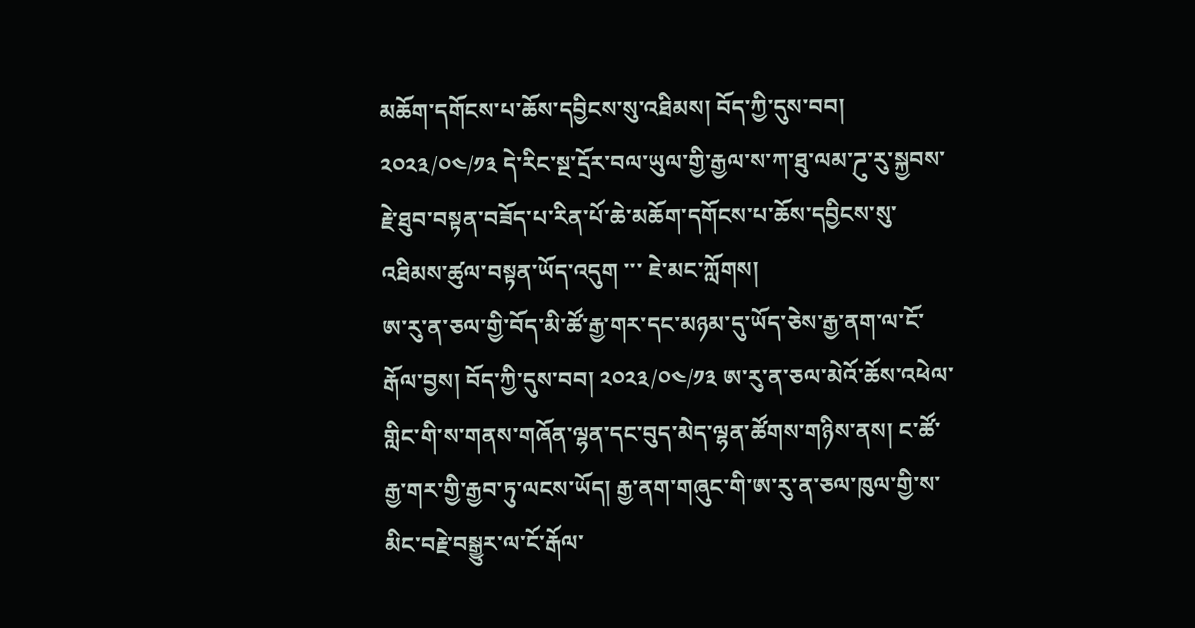མཆོག་དགོངས་པ་ཆོས་དབྱིངས་སུ་འཐིམས། བོད་ཀྱི་དུས་བབ། ༢༠༢༣/༠༤/༡༣ དེ་རིང་སྔ་དྲོར་བལ་ཡུལ་གྱི་རྒྱལ་ས་ཀ་ཐུ་ལམ་ཌུ་རུ་སྐྱབས་རྗེ་ཐུབ་བསྟན་བཟོད་པ་རིན་པོ་ཆེ་མཆོག་དགོངས་པ་ཆོས་དབྱིངས་སུ་འཐིམས་ཚུལ་བསྟན་ཡོད་འདུག ་་་ ཇེ་མང་ཀློགས།
ཨ་རུ་ན་ཅལ་གྱི་བོད་མི་ཚོ་རྒྱ་གར་དང་མཉམ་དུ་ཡོད་ཅེས་རྒྱ་ནག་ལ་ངོ་རྒོལ་བྱས། བོད་ཀྱི་དུས་བབ། ༢༠༢༣/༠༤/༡༣ ཨ་རུ་ན་ཅལ་མེའོ་ཆོས་འཕེལ་གླིང་གི་ས་གནས་གཞོན་ལྷན་དང་བུད་མེད་ལྷན་ཚོགས་གཉིས་ནས། ང་ཚོ་རྒྱ་གར་གྱི་རྒྱབ་ཏུ་ལངས་ཡོད། རྒྱ་ནག་གཞུང་གི་ཨ་རུ་ན་ཅལ་ཁུལ་གྱི་ས་མིང་བརྗེ་བསྒྱུར་ལ་ངོ་རྒོལ་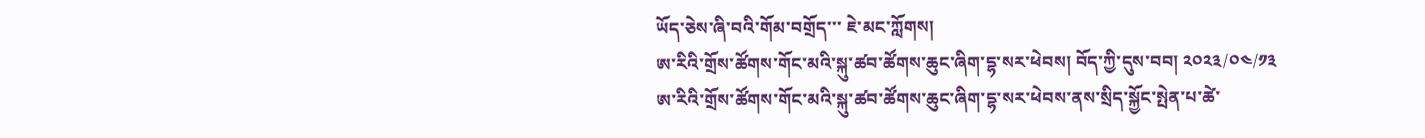ཡོད་ཅེས་ཞི་བའི་གོམ་བགྲོད་་་ ཇེ་མང་ཀློགས།
ཨ་རིའི་གྲོས་ཚོགས་གོང་མའི་སྐུ་ཚབ་ཚོགས་ཆུང་ཞིག་དྷ་སར་ཕེབས། བོད་ཀྱི་དུས་བབ། ༢༠༢༣/༠༤/༡༣ ཨ་རིའི་གྲོས་ཚོགས་གོང་མའི་སྐུ་ཚབ་ཚོགས་ཆུང་ཞིག་དྷ་སར་ཕེབས་ནས་སྲིད་སྐྱོང་སྤེན་པ་ཚེ་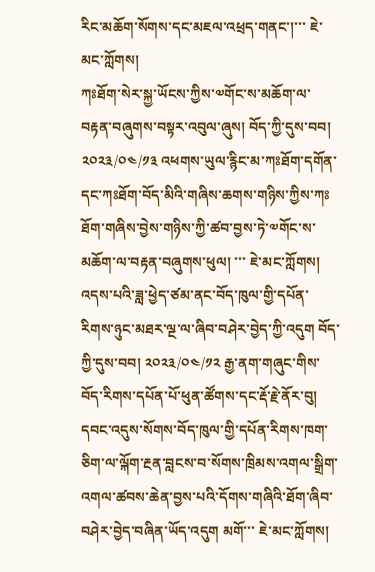རིང་མཆོག་སོགས་དང་མཇལ་འཕྲད་གནང་།་་་ ཇེ་མང་ཀློགས།
ཀཿཐོག་སེར་སྐྱ་ཡོངས་ཀྱིས་༧གོང་ས་མཆོག་ལ་བརྟན་བཞུགས་བསྟར་འབུལ་ཞུས། བོད་ཀྱི་དུས་བབ། ༢༠༢༣/༠༤/༡༣ འཕགས་ཡུལ་རྙིང་མ་ཀཿཐོག་དགོན་དང་ཀཿཐོག་བོད་མིའི་གཞིས་ཆགས་གཉིས་ཀྱིས་ཀཿཐོག་གཞིས་བྱེས་གཉིས་ཀྱི་ཚབ་བྱས་ཏེ་༧གོང་ས་མཆོག་ལ་བརྟན་བཞུགས་ཕུལ། ་་་ ཇེ་མང་ཀློགས།
འདས་པའི་ཟླ་ཕྱེད་ཙམ་ནང་བོད་ཁུལ་གྱི་དཔོན་རིགས་ཉུང་མཐར་ལྔ་ལ་ཞིབ་བཤེར་བྱེད་ཀྱི་འདུག བོད་ཀྱི་དུས་བབ། ༢༠༢༣/༠༤/༡༢ རྒྱ་ནག་གཞུང་གིས་བོད་རིགས་དཔོན་པོ་ཕུན་ཚོགས་དང་རྡོ་རྗེ་ནོར་བུ། དབང་འདུས་སོགས་བོད་ཁུལ་གྱི་དཔོན་རིགས་ཁག་ཅིག་ལ་ལྐོག་རྔན་བླངས་བ་སོགས་ཁྲིམས་འགལ་སྒྲིག་འགལ་ཚབས་ཆེན་བྱས་པའི་དོགས་གཞིའི་ཐོག་ཞིབ་བཤེར་བྱེད་བཞིན་ཡོད་འདུག མགོ་་་ ཇེ་མང་ཀློགས།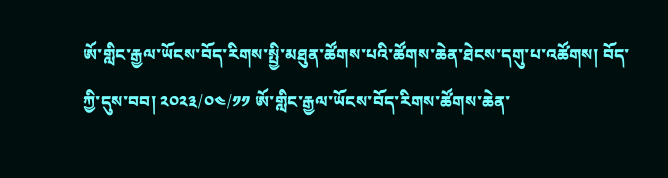ཨོ་གླིང་རྒྱལ་ཡོངས་བོད་རིགས་སྤྱི་མཐུན་ཚོགས་པའི་ཚོགས་ཆེན་ཐེངས་དགུ་པ་འཚོགས། བོད་ཀྱི་དུས་བབ། ༢༠༢༣/༠༤/༡༡ ཨོ་གླིང་རྒྱལ་ཡོངས་བོད་རིགས་ཚོགས་ཆེན་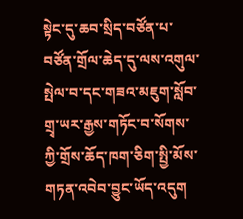སྟེང་དུ་ཆབ་སྲིད་བཙོན་པ་བཙོན་གྲོལ་ཆེད་དུ་ལས་འགུལ་སྤེལ་བ་དང་གཟའ་མཇུག་སློབ་གྲྭ་ཡར་རྒྱས་གཏོང་བ་སོགས་ཀྱི་གྲོས་ཆོད་ཁག་ཅིག་སྤྱི་མོས་གཏན་འབེབ་བྱུང་ཡོད་འདུག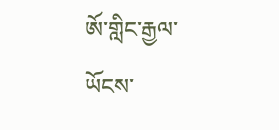ཨོ་གླིང་རྒྱལ་ཡོངས་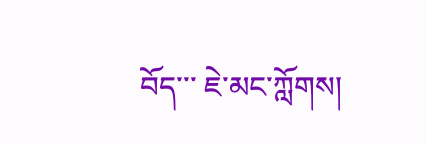བོད་་་ ཇེ་མང་ཀློགས།